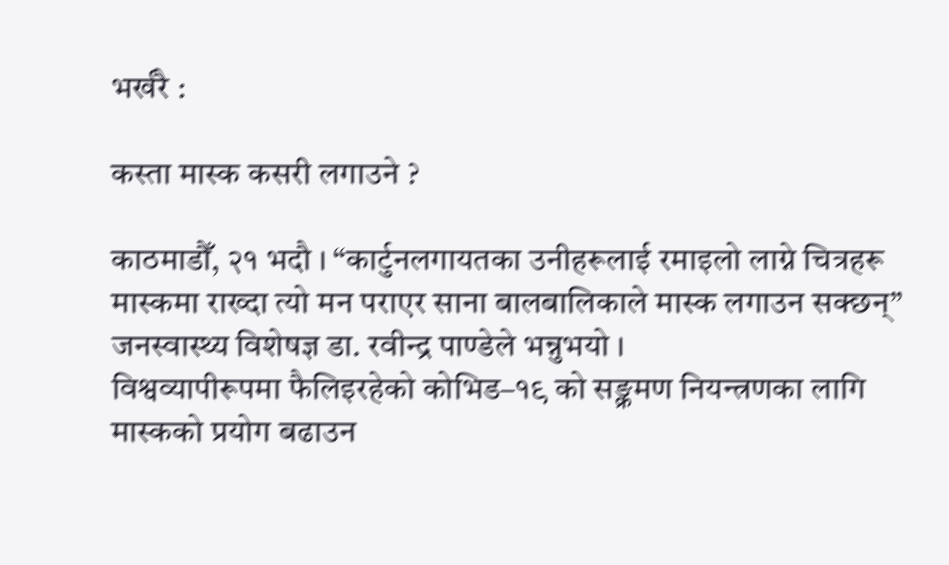भर्खरै :

कस्ता मास्क कसरी लगाउने ?

काठमाडौँ, २१ भदौ । “कार्टुनलगायतका उनीहरूलाई रमाइलो लाग्ने चित्रहरू मास्कमा राख्दा त्यो मन पराएर साना बालबालिकाले मास्क लगाउन सक्छन्” जनस्वास्थ्य विशेषज्ञ डा. रवीन्द्र पाण्डेले भन्नुभयो ।
विश्वव्यापीरूपमा फैलिइरहेको कोभिड–१९ को सङ्क्रमण नियन्त्रणका लागि मास्कको प्रयोग बढाउन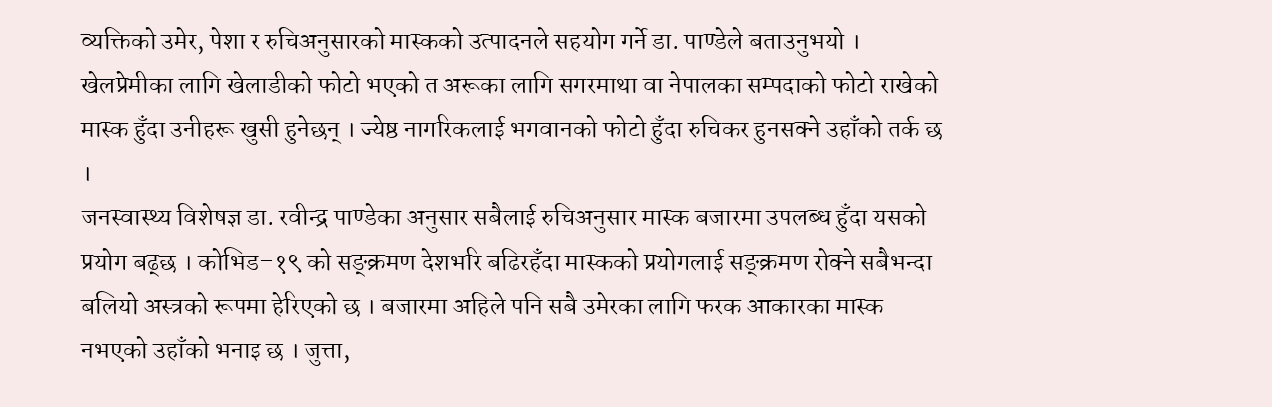व्यक्तिको उमेर, पेशा र रुचिअनुसारको मास्कको उत्पादनले सहयोग गर्ने डा. पाण्डेले बताउनुभयो । खेलप्रेमीका लागि खेलाडीको फोटो भएको त अरूका लागि सगरमाथा वा नेपालका सम्पदाको फोटो राखेको मास्क हुँदा उनीहरू खुसी हुनेछन् । ज्येष्ठ नागरिकलाई भगवानको फोटो हुँदा रुचिकर हुनसक्ने उहाँको तर्क छ ।
जनस्वास्थ्य विशेषज्ञ डा. रवीन्द्र पाण्डेका अनुसार सबैलाई रुचिअनुसार मास्क बजारमा उपलब्ध हुँदा यसको प्रयोग बढ्छ । कोभिड–१९ को सङ्क्रमण देशभरि बढिरहँदा मास्कको प्रयोगलाई सङ्क्रमण रोक्ने सबैभन्दा बलियो अस्त्रको रूपमा हेरिएको छ । बजारमा अहिले पनि सबै उमेरका लागि फरक आकारका मास्क नभएको उहाँको भनाइ छ । जुत्ता,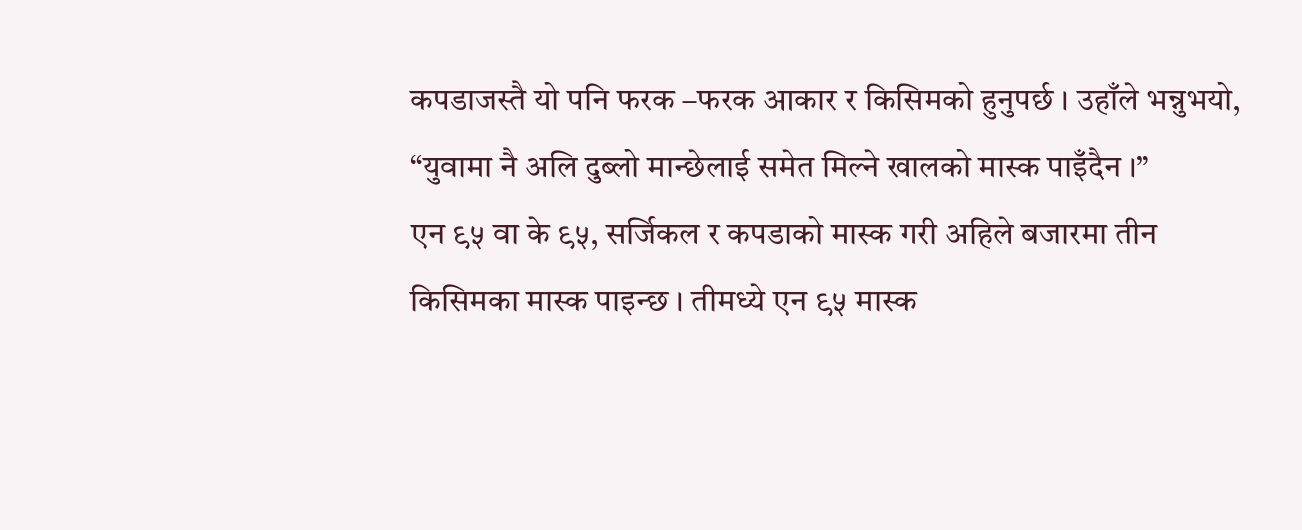कपडाजस्तै यो पनि फरक –फरक आकार र किसिमको हुनुपर्छ । उहाँले भन्नुभयो, “युवामा नै अलि दुब्लो मान्छेलाई समेत मिल्ने खालको मास्क पाइँदैन ।”
एन ९५ वा के ९५, सर्जिकल र कपडाको मास्क गरी अहिले बजारमा तीन किसिमका मास्क पाइन्छ । तीमध्ये एन ९५ मास्क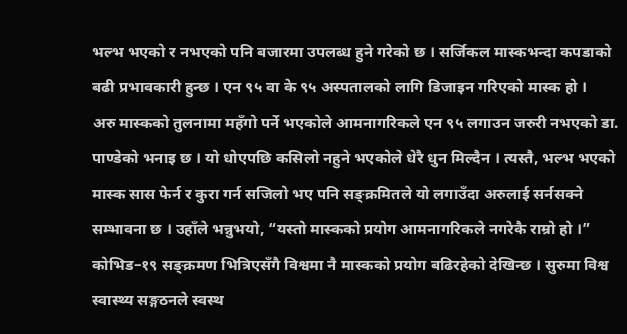भल्भ भएको र नभएको पनि बजारमा उपलब्ध हुने गरेको छ । सर्जिकल मास्कभन्दा कपडाको बढी प्रभावकारी हुन्छ । एन ९५ वा के ९५ अस्पतालको लागि डिजाइन गरिएको मास्क हो ।
अरु मास्कको तुलनामा महँगो पर्ने भएकोले आमनागरिकले एन ९५ लगाउन जरुरी नभएको डा. पाण्डेको भनाइ छ । यो धोएपछि कसिलो नहुने भएकोले धेरै धुन मिल्दैन । त्यस्तै, भल्भ भएको मास्क सास फेर्न र कुरा गर्न सजिलो भए पनि सङ्क्रमितले यो लगाउँदा अरुलाई सर्नसक्ने सम्भावना छ । उहाँले भन्नुभयो, “यस्तो मास्कको प्रयोग आमनागरिकले नगरेकै राम्रो हो ।”
कोभिड–१९ सङ्क्रमण भित्रिएसँगै विश्वमा नै मास्कको प्रयोग बढिरहेको देखिन्छ । सुरुमा विश्व स्वास्थ्य सङ्गठनले स्वस्थ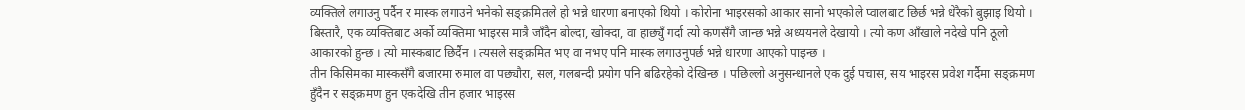व्यक्तिले लगाउनु पर्दैन र मास्क लगाउने भनेको सङ्क्रमितले हो भन्ने धारणा बनाएको थियो । कोरोना भाइरसको आकार सानो भएकोले प्वालबाट छिर्छ भन्ने धेरैको बुझाइ थियो । बिस्तारै, एक व्यक्तिबाट अर्को व्यक्तिमा भाइरस मात्रै जाँदैन बोल्दा, खोक्दा, वा हाछ्युँ गर्दा त्यो कणसँगै जान्छ भन्ने अध्ययनले देखायो । त्यो कण आँखाले नदेखे पनि ठूलो आकारको हुन्छ । त्यो मास्कबाट छिर्दैन । त्यसले सङ्क्रमित भए वा नभए पनि मास्क लगाउनुपर्छ भन्ने धारणा आएको पाइन्छ ।
तीन किसिमका मास्कसँगै बजारमा रुमाल वा पछ्यौरा, सल, गलबन्दी प्रयोग पनि बढिरहेको देखिन्छ । पछिल्लो अनुसन्धानले एक दुई पचास, सय भाइरस प्रवेश गर्दैमा सङ्क्रमण हुँदैन र सङ्क्रमण हुन एकदेखि तीन हजार भाइरस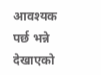आवश्यक पर्छ भन्ने देखाएको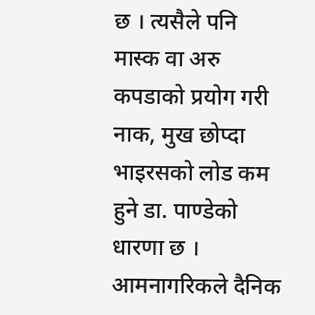छ । त्यसैले पनि मास्क वा अरु कपडाको प्रयोग गरी नाक, मुख छोप्दा भाइरसको लोड कम हुने डा. पाण्डेको धारणा छ ।
आमनागरिकले दैनिक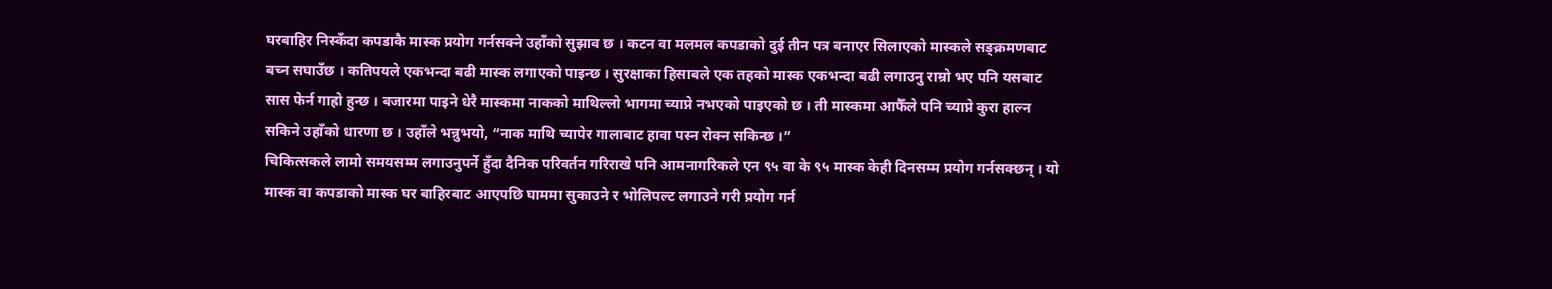घरबाहिर निस्कँदा कपडाकै मास्क प्रयोग गर्नसक्ने उहाँको सुझाव छ । कटन वा मलमल कपडाको दुई तीन पत्र बनाएर सिलाएको मास्कले सङ्क्रमणबाट बच्न सघाउँछ । कतिपयले एकभन्दा बढी मास्क लगाएको पाइन्छ । सुरक्षाका हिसाबले एक तहको मास्क एकभन्दा बढी लगाउनु राम्रो भए पनि यसबाट सास फेर्न गाह्रो हुन्छ । बजारमा पाइने धेरै मास्कमा नाकको माथिल्लो भागमा च्याप्ने नभएको पाइएको छ । ती मास्कमा आफैँले पनि च्याप्ने कुरा हाल्न सकिने उहाँको धारणा छ । उहाँले भन्नुभयो, “नाक माथि च्यापेर गालाबाट हावा पस्न रोक्न सकिन्छ ।”
चिकित्सकले लामो समयसम्म लगाउनुपर्ने हुँदा दैनिक परिवर्तन गरिराखे पनि आमनागरिकले एन ९५ वा के ९५ मास्क केही दिनसम्म प्रयोग गर्नसक्छन् । यो मास्क वा कपडाको मास्क घर बाहिरबाट आएपछि घाममा सुकाउने र भोलिपल्ट लगाउने गरी प्रयोग गर्न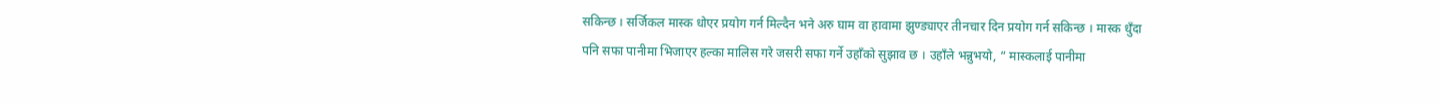सकिन्छ । सर्जिकल मास्क धोएर प्रयोग गर्न मिल्दैन भने अरु घाम वा हावामा झुण्ड्याएर तीनचार दिन प्रयोग गर्न सकिन्छ । मास्क धुँदा पनि सफा पानीमा भिजाएर हल्का मालिस गरे जसरी सफा गर्ने उहाँको सुझाव छ । उहाँले भन्नुभयो, “ मास्कलाई पानीमा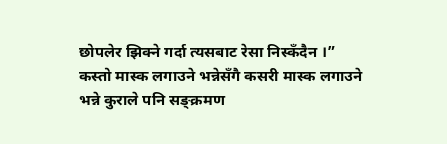छोपलेर झिक्ने गर्दा त्यसबाट रेसा निस्कँदैन ।”
कस्तो मास्क लगाउने भन्नेसँगै कसरी मास्क लगाउने भन्ने कुराले पनि सङ्क्रमण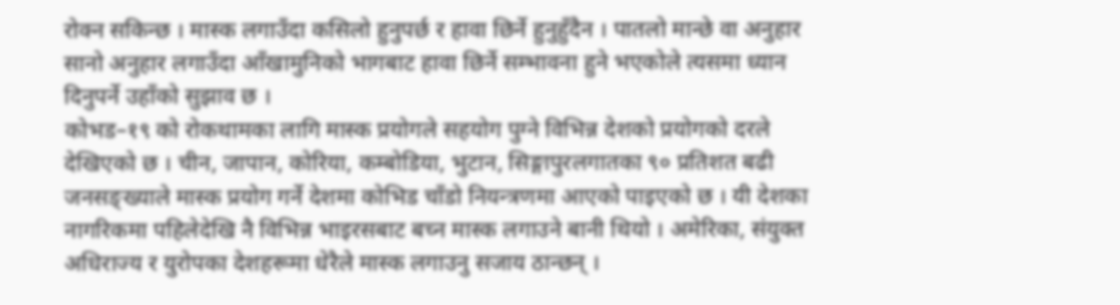रोक्न सकिन्छ । मास्क लगाउँदा कसिलो हुनुपर्छ र हावा छिर्ने हुनुहुँदैन । पातलो मान्छे वा अनुहार सानो अनुहार लगाउँदा आँखामुनिको भागबाट हावा छिर्ने सम्भावना हुने भएकोले त्यसमा ध्यान दिनुपर्ने उहाँको सुझाव छ ।
कोभड–१९ को रोकथामका लागि मास्क प्रयोगले सहयोग पुग्ने विभिन्न देशको प्रयोगको दरले देखिएको छ । चीन, जापान, कोरिया, कम्बोडिया, भुटान, सिङ्गापुरलगातका ९० प्रतिशत बढी जनसङ्ख्याले मास्क प्रयोग गर्ने देशमा कोभिड चाँडो नियन्त्रणमा आएको पाइएको छ । यी देशका नागरिकमा पहिलेदेखि नै विभिन्न भाइरसबाट बच्न मास्क लगाउने बानी थियो । अमेरिका, संयुक्त अधिराज्य र युरोपका देशहरूमा धेरैले मास्क लगाउनु सजाय ठान्छन् ।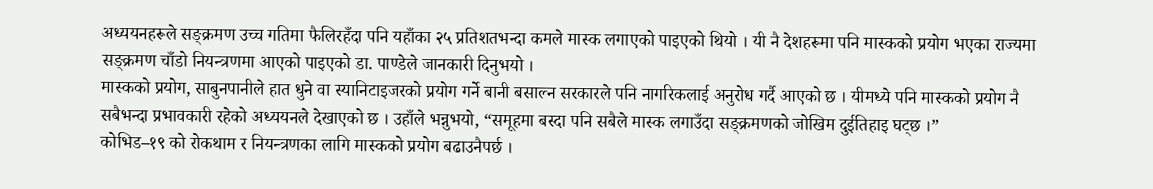अध्ययनहरूले सङ्क्रमण उच्च गतिमा फैलिरहँदा पनि यहाँका २५ प्रतिशतभन्दा कमले मास्क लगाएको पाइएको थियो । यी नै देशहरूमा पनि मास्कको प्रयोग भएका राज्यमा सङ्क्रमण चाँडो नियन्त्रणमा आएको पाइएको डा. पाण्डेले जानकारी दिनुभयो ।
मास्कको प्रयोग, साबुनपानीले हात धुने वा स्यानिटाइजरको प्रयोग गर्ने बानी बसाल्न सरकारले पनि नागरिकलाई अनुरोध गर्दै आएको छ । यीमध्ये पनि मास्कको प्रयोग नै सबैभन्दा प्रभावकारी रहेको अध्ययनले देखाएको छ । उहाँले भन्नुभयो, “समूहमा बस्दा पनि सबैले मास्क लगाउँदा सङ्क्रमणको जोखिम दुईतिहाइ घट्छ ।”
कोभिड–१९ को रोकथाम र नियन्त्रणका लागि मास्कको प्रयोग बढाउनैपर्छ ।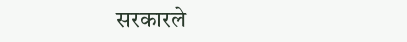सरकारले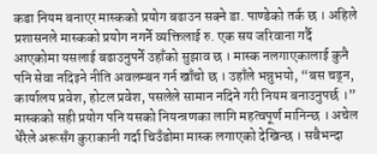कडा नियम बनाएर मास्कको प्रयोग बढाउन सक्ने डा. पाण्डेको तर्क छ । अहिले प्रशासनले मास्कको प्रयोग नगर्ने व्यक्तिलाई रु. एक सय जरिवाना गर्दै आएकोमा यसलाई बढाउनुपर्ने उहाँको सुझाव छ । मास्क नलगाएकालाई कुनै पनि सेवा नदिइने नीति अवलम्बन गर्न खाँचो छ । उहाँले भन्नुभयो, “बस चढ्न, कार्यालय प्रवेश, होटल प्रवेश, पसलेले सामान नदिने गरी नियम बनाउनुपर्छ ।”
मास्कको सही प्रयोग पनि यसको नियन्त्रणका लागि महत्वपूर्ण मानिन्छ । अचेल धेरैले अरूसँग कुराकानी गर्दा चिउँडोमा मास्क लगाएको देखिन्छ । सबैभन्दा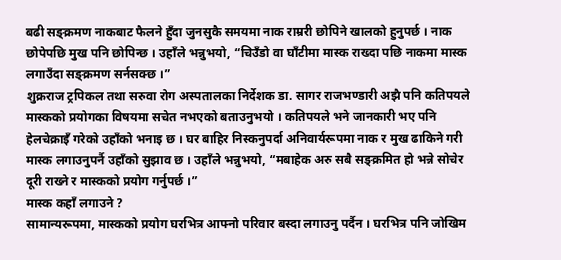बढी सङ्क्रमण नाकबाट फैलने हुँदा जुनसुकै समयमा नाक राम्ररी छोपिने खालको हुनुपर्छ । नाक छोपेपछि मुख पनि छोपिन्छ । उहाँले भन्नुभयो, “चिउँडो वा घाँटीमा मास्क राख्दा पछि नाकमा मास्क लगाउँदा सङ्क्रमण सर्नसक्छ ।”
शुक्रराज ट्रपिकल तथा सरुवा रोग अस्पतालका निर्देशक डा. सागर राजभण्डारी अझै पनि कतिपयले मास्कको प्रयोगका विषयमा सचेत नभएको बताउनुभयो । कतिपयले भने जानकारी भए पनि हेलचेक्राइँ गरेको उहाँको भनाइ छ । घर बाहिर निस्कनुपर्दा अनिवार्यरूपमा नाक र मुख ढाकिने गरी मास्क लगाउनुपर्नै उहाँको सुझाव छ । उहाँले भन्नुभयो, “मबाहेक अरु सबै सङ्क्रमित हो भन्ने सोचेर दूरी राख्ने र मास्कको प्रयोग गर्नुपर्छ ।”
मास्क कहाँ लगाउने ?
सामान्यरूपमा, मास्कको प्रयोग घरभित्र आफ्नो परिवार बस्दा लगाउनु पर्दैन । घरभित्र पनि जोखिम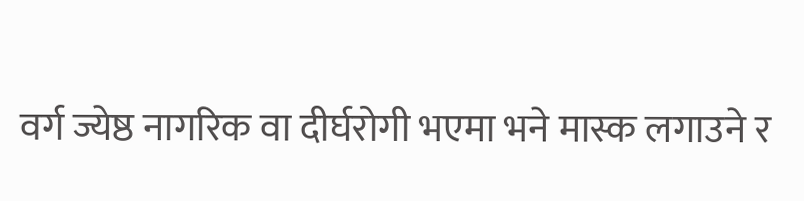वर्ग ज्येष्ठ नागरिक वा दीर्घरोगी भएमा भने मास्क लगाउने र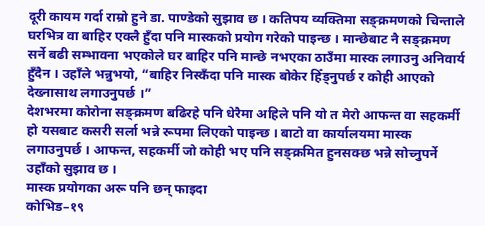दूरी कायम गर्दा राम्रो हुने डा. पाण्डेको सुझाव छ । कतिपय व्यक्तिमा सङ्क्रमणको चिन्ताले घरभित्र वा बाहिर एक्लै हुँदा पनि मास्कको प्रयोग गरेको पाइन्छ । मान्छेबाट नै सङ्क्रमण सर्ने बढी सम्भावना भएकोले घर बाहिर पनि मान्छे नभएका ठाउँमा मास्क लगाउनु अनिवार्य हुँदैन । उहाँले भन्नुभयो, “बाहिर निस्कँदा पनि मास्क बोकेर हिँड्नुपर्छ र कोही आएको देख्नासाथ लगाउनुपर्छ ।”
देशभरमा कोरोना सङ्क्रमण बढिरहे पनि धेरैमा अहिले पनि यो त मेरो आफन्त वा सहकर्मी हो यसबाट कसरी सर्ला भन्ने रूपमा लिएको पाइन्छ । बाटो वा कार्यालयमा मास्क लगाउनुपर्छ । आफन्त, सहकर्मी जो कोही भए पनि सङ्क्रमित हुनसक्छ भन्ने सोच्नुपर्ने उहाँको सुझाव छ ।
मास्क प्रयोगका अरू पनि छन् फाइदा
कोभिड–१९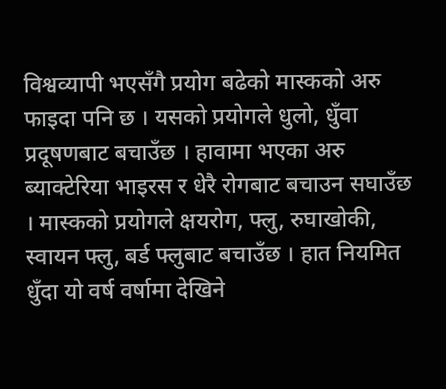विश्वव्यापी भएसँगै प्रयोग बढेको मास्कको अरु फाइदा पनि छ । यसको प्रयोगले धुलो, धुँवा प्रदूषणबाट बचाउँछ । हावामा भएका अरु ब्याक्टेरिया भाइरस र धेरै रोगबाट बचाउन सघाउँछ । मास्कको प्रयोगले क्षयरोग, फ्लु, रुघाखोकी, स्वायन फ्लु, बर्ड फ्लुबाट बचाउँछ । हात नियमित धुँदा यो वर्ष वर्षामा देखिने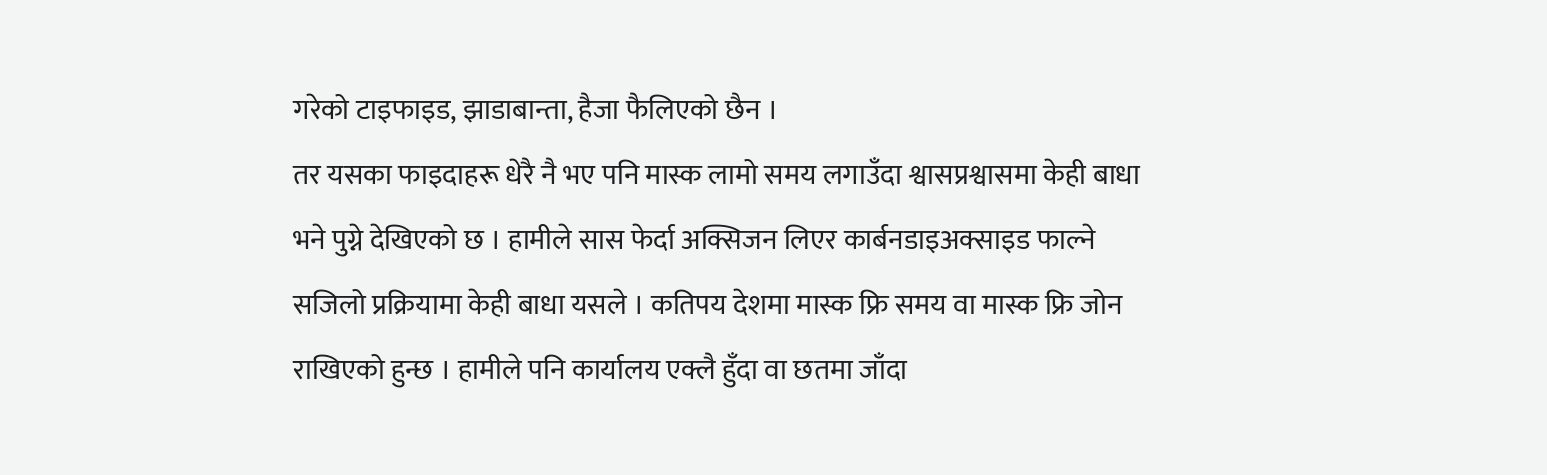गरेको टाइफाइड, झाडाबान्ता, हैजा फैलिएको छैन ।
तर यसका फाइदाहरू धेरै नै भए पनि मास्क लामो समय लगाउँदा श्वासप्रश्वासमा केही बाधा भने पुग्ने देखिएको छ । हामीले सास फेर्दा अक्सिजन लिएर कार्बनडाइअक्साइड फाल्ने सजिलो प्रक्रियामा केही बाधा यसले । कतिपय देशमा मास्क फ्रि समय वा मास्क फ्रि जोन राखिएको हुन्छ । हामीले पनि कार्यालय एक्लै हुँदा वा छतमा जाँदा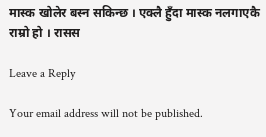मास्क खोलेर बस्न सकिन्छ । एक्लै हुँदा मास्क नलगाएकै राम्रो हो । रासस

Leave a Reply

Your email address will not be published.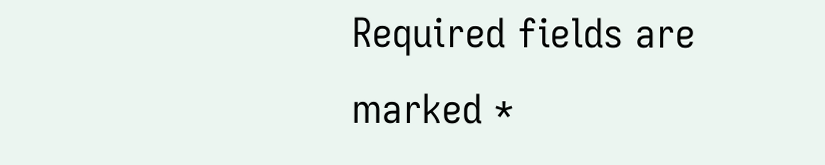Required fields are marked *